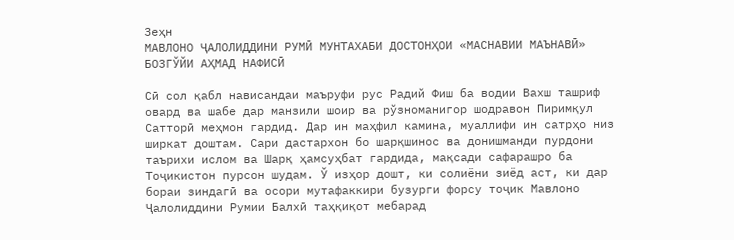Зеҳн
МАВЛОНО ҶАЛОЛИДДИНИ РУМӢ МУНТАХАБИ ДОСТОНҲОИ «МАСНАВИИ МАЪНАВӢ» БОЗГЎЙИ АҲМАД НАФИСӢ

Сӣ сол қабл нависандаи маъруфи рус Радий Фиш ба водии Вахш ташриф овард ва шабе дар манзили шоир ва рўзноманигор шодравон Пиримқул Сатторӣ меҳмон гардид. Дар ин маҳфил камина, муаллифи ин сатрҳо низ ширкат доштам. Сари дастархон бо шарқшинос ва донишманди пурдони таърихи ислом ва Шарқ ҳамсуҳбат гардида, мақсади сафарашро ба Тоҷикистон пурсон шудам. Ў изҳор дошт, ки солиёни зиёд аст, ки дар бораи зиндагӣ ва осори мутафаккири бузурги форсу тоҷик Мавлоно Ҷалолиддини Румии Балхӣ таҳқиқот мебарад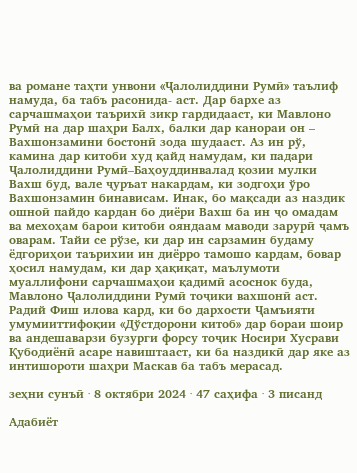ва романе таҳти унвони «Ҷалолиддини Румӣ» таълиф намуда, ба табъ расонида- аст. Дар бархе аз сарчашмаҳои таърихӣ зикр гардидааст, ки Мавлоно Румӣ на дар шаҳри Балх, балки дар канораи он – Вахшонзамини бостонӣ зода шудааст. Аз ин рў, камина дар китоби худ қайд намудам, ки падари Ҷалолиддини Румӣ–Баҳоуддинвалад қозии мулки Вахш буд, вале ҷуръат накардам, ки зодгоҳи ўро Вахшонзамин бинависам. Инак, бо мақсади аз наздик ошноӣ пайдо кардан бо диёри Вахш ба ин ҷо омадам ва мехоҳам барои китоби ояндаам маводи зарурӣ ҷамъ оварам. Тайи се рўзе, ки дар ин сарзамин будаму ёдгориҳои таърихии ин диёрро тамошо кардам, бовар ҳосил намудам, ки дар ҳақиқат, маълумоти муаллифони сарчашмаҳои қадимӣ асоснок буда, Мавлоно Ҷалолиддини Румӣ тоҷики вахшонӣ аст. Радий Фиш илова кард, ки бо дархости Ҷамъияти умумииттифоқии «Дўстдорони китоб» дар бораи шоир ва андешаварзи бузурги форсу тоҷик Носири Хусрави Қубодиёнӣ асаре навиштааст, ки ба наздикӣ дар яке аз интишороти шаҳри Маскав ба табъ мерасад.

зеҳни сунъӣ · 8 октябри 2024 · 47 саҳифа · 3 писанд

Адабиёт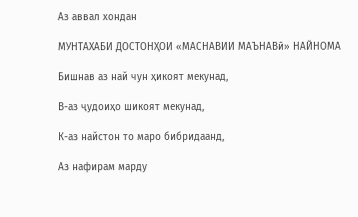Аз аввал хондан

МУНТАХАБИ ДОСТОНҲОИ «МАСНАВИИ МАЪНАВӣ» НАЙНОМА

Бишнав аз най чун ҳикоят мекунад,

В-аз ҷудоиҳо шикоят мекунад,

К-аз найстон то маро бибридаанд,

Аз нафирам марду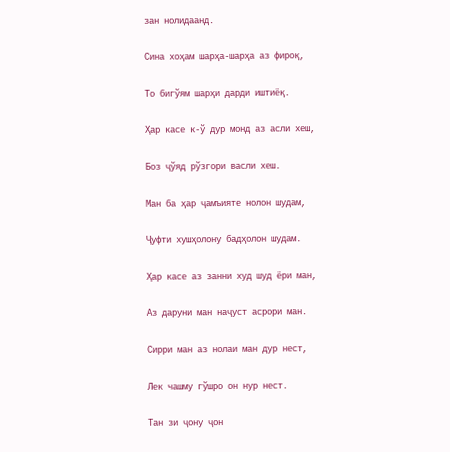зан нолидаанд.

Сина хоҳам шарҳа-шарҳа аз фироқ,

То бигўям шарҳи дарди иштиёқ.

Ҳар касе к-ў дур монд аз асли хеш,

Боз ҷўяд рўзгори васли хеш.

Ман ба ҳар ҷамъияте нолон шудам,

Ҷуфти хушҳолону бадҳолон шудам.

Ҳар касе аз занни худ шуд ёри ман,

Аз даруни ман наҷуст асрори ман.

Сирри ман аз нолаи ман дур нест,

Лек чашму гўшро он нур нест.

Тан зи ҷону ҷон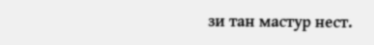зи тан мастур нест.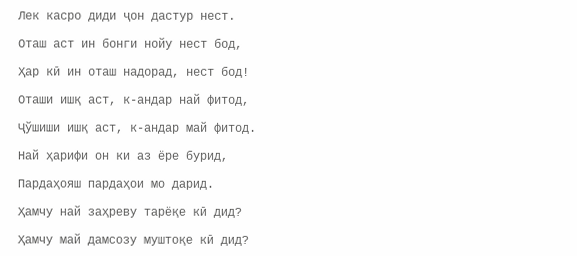Лек касро диди ҷон дастур нест.

Оташ аст ин бонги нойу нест бод,

Ҳар кӣ ин оташ надорад, нест бод!

Оташи ишқ аст, к-андар най фитод,

Ҷўшиши ишқ аст, к-андар май фитод.

Най ҳарифи он ки аз ёре бурид,

Пардаҳояш пардаҳои мо дарид.

Ҳамчу най заҳреву тарёқе кӣ дид?

Ҳамчу май дамсозу муштоқе кӣ дид?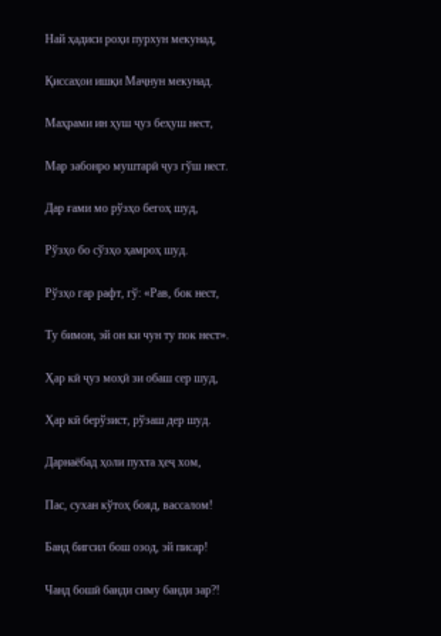Най ҳадиси роҳи пурхун мекунад,

Қиссаҳои ишқи Маҷнун мекунад.

Маҳрами ин ҳуш ҷуз беҳуш нест,

Мар забонро муштарӣ ҷуз гўш нест.

Дар ғами мо рўзҳо бегоҳ шуд,

Рўзҳо бо сўзҳо ҳамроҳ шуд.

Рўзҳо гар рафт, гў: «Рав, бок нест,

Ту бимон, эй он ки чун ту пок нест».

Ҳар кӣ ҷуз моҳӣ зи обаш сер шуд,

Ҳар кӣ берўзист, рўзаш дер шуд.

Дарнаёбад ҳоли пухта ҳеҷ хом,

Пас, сухан кўтоҳ бояд, вассалом!

Банд бигсил бош озод, эй писар!

Чанд бошӣ банди симу банди зар?!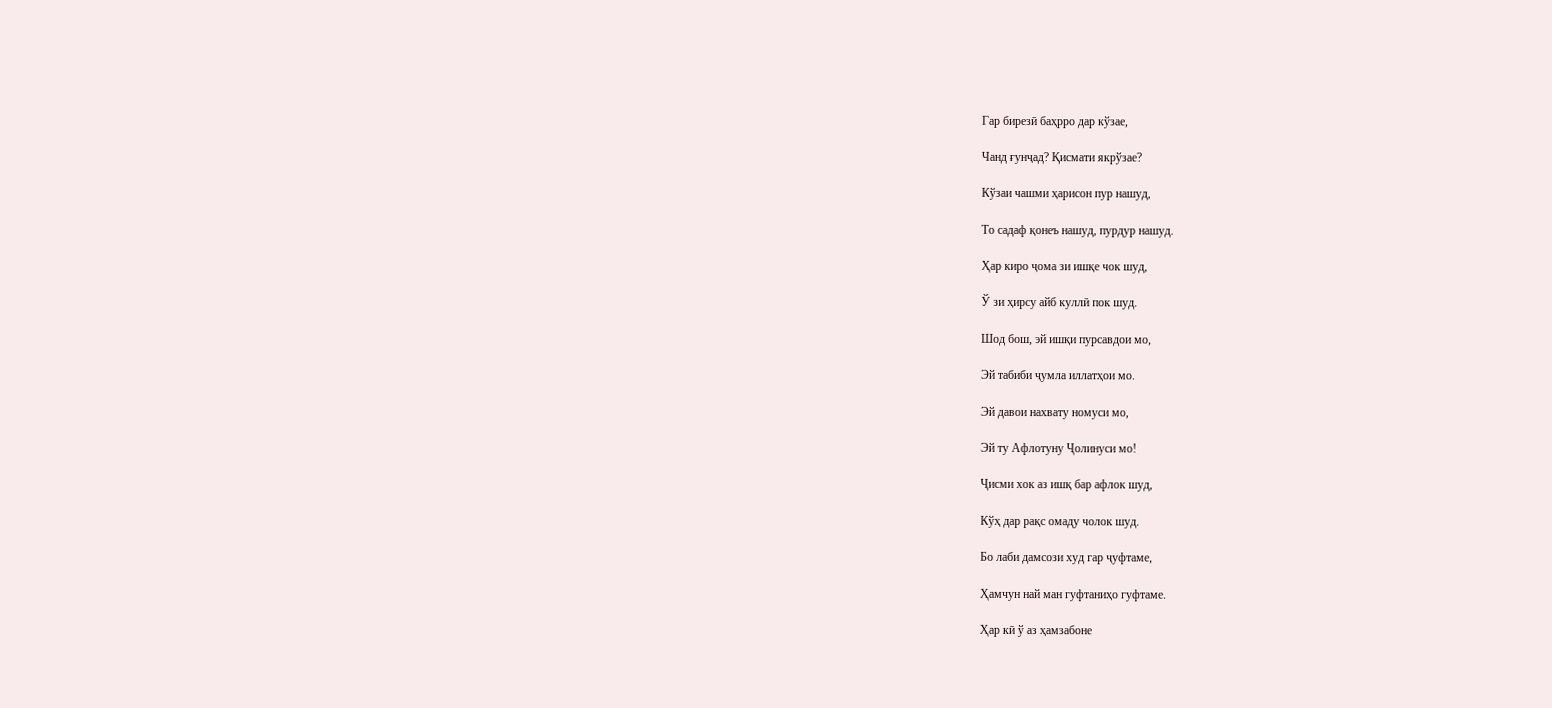Гар бирезӣ баҳрро дар кўзае,

Чанд ғунҷад? Қисмати якрўзае?

Кўзаи чашми ҳарисон пур нашуд,

То садаф қонеъ нашуд, пурдур нашуд.

Ҳар киро ҷома зи ишқе чок шуд,

Ў зи ҳирсу айб куллӣ пок шуд.

Шод бош, эй ишқи пурсавдои мо,

Эй табиби ҷумла иллатҳои мо.

Эй давои нахвату номуси мо,

Эй ту Афлотуну Ҷолинуси мо!

Ҷисми хок аз ишқ бар афлок шуд,

Кўҳ дар рақс омаду чолок шуд.

Бо лаби дамсози худ гар ҷуфтаме,

Ҳамчун най ман гуфтаниҳо гуфтаме.

Ҳар кӣ ў аз ҳамзабоне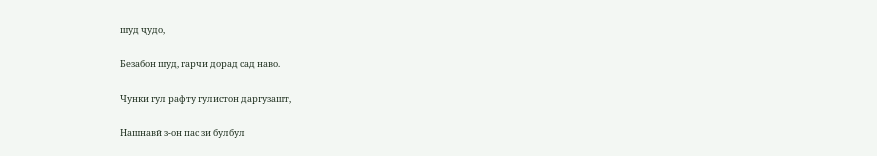шуд ҷудо,

Безабон шуд, гарчи дорад сад наво.

Чунки гул рафту гулистон даргузашт,

Нашнавӣ з-он пас зи булбул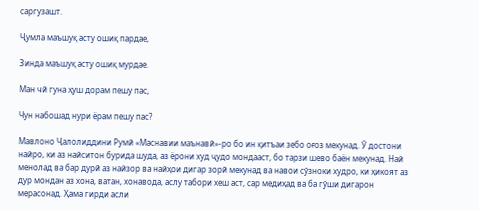саргузашт.

Ҷумла маъшуқ асту ошиқ пардае,

Зинда маъшуқ асту ошиқ мурдае.

Ман чӣ гуна ҳуш дорам пешу пас,

Чун набошад нури ёрам пешу пас?

Мавлоно Ҷалолиддини Румӣ «Маснавии маънавӣ»-ро бо ин қитъаи зебо оғоз мекунад. Ў достони найро, ки аз найситон бурида шуда, аз ёрони худ ҷудо мондааст, бо тарзи шево баён мекунад. Най менолад ва бар дурӣ аз найзор ва найҳои дигар зорӣ мекунад ва навои сўзноки худро, ки ҳикоят аз дур мондан аз хона, ватан, хонавода, аслу табори хеш аст, сар медиҳад ва ба гўши дигарон мерасонад. Ҳама гирди асли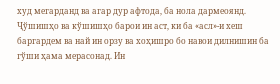худ мегарданд ва агар дур афтода, ба нола дармеоянд. Ҷўшишҳо ва кўшишҳо барои ин аст, ки ба «асл»-и хеш баргардем ва най ин орзу ва хоҳишро бо навои дилнишин ба гўши ҳама мерасонад. Ин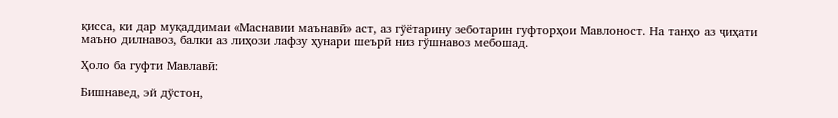қисса, ки дар муқаддимаи «Маснавии маънавӣ» аст, аз гўётарину зеботарин гуфторҳои Мавлоност. На танҳо аз ҷиҳати маъно дилнавоз, балки аз лиҳози лафзу ҳунари шеърӣ низ гўшнавоз мебошад.

Ҳоло ба гуфти Мавлавӣ:

Бишнавед, эй дўстон,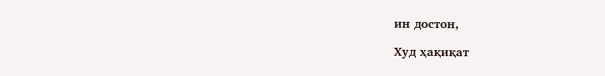ин достон,

Худ ҳақиқат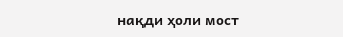нақди ҳоли мост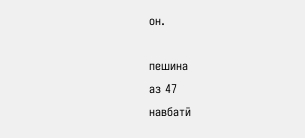он.

пешина
аз 47
навбатӣ